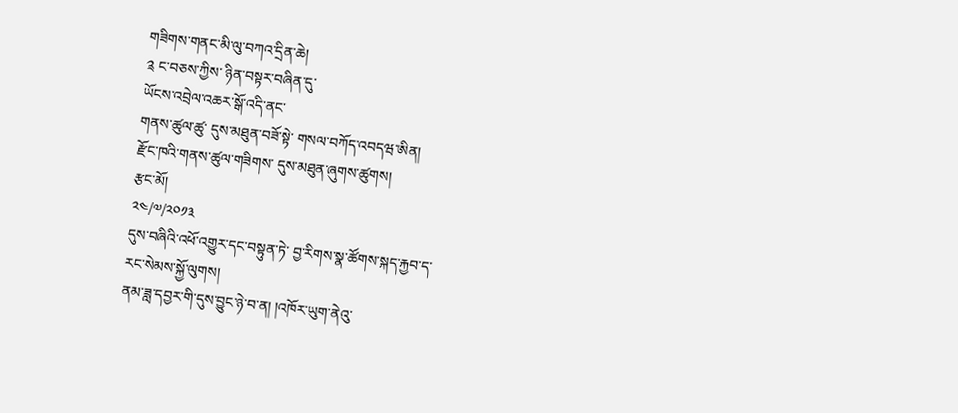གཟིགས་གནང་མི་ལུ་བཀའ་དྲིན་ཆེ།
༉ ང་བཅས་ཀྱིས་ ཉིན་བསྟར་བཞིན་དུ་
ཡོངས་འབྲེལ་འཆར་སྒོ་འདི་ནང་
གནས་ཚུལ་ཚུ་ དུས་མཐུན་བཟོ་སྟེ་ གསལ་བཀོད་འབདཝ་ཨིན།
རྫོང་ཁའི་གནས་ཚུལ་གཟིགས་ དུས་མཐུན་ཞུགས་ཚུགས།
རྩང་མོ།
༢༤/༧/༢༠༡༣
དུས་བཞིའི་འཕོ་འགྱུར་དང་བསྟུན་ཏེ་ བྱ་རིགས་སྣ་ཚོགས་སྐད་རྐྱབ་ད་
རང་སེམས་སྐྱོ་ལུགས།
ནམ་ཟླ་དབྱར་གི་དུས་བྱུང་ཉེ་བ་ན། །འཁོར་ཡུག་ནེའུ་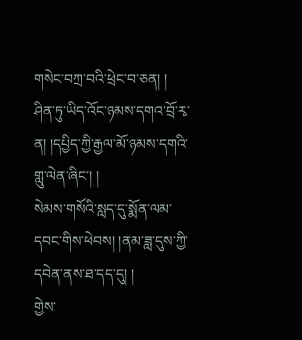གསེང་བཀྲ་བའི་ཕྲེང་བ་ཅན། །
ཤིན་ཏུ་ཡིད་འོང་ཉམས་དགའ་བྲོ་རྭ་ན། །དཔྱིད་ཀྱི་རྒྱལ་མོ་ཉམས་དགའི་གླུ་ལེན་ཞིང་། །
སེམས་གསོའི་སླད་དུ་སྨོན་ལམ་དབང་གིས་ཕེབས། །ནམ་ཟླ་དུས་ཀྱི་དབེན་ནས་ཐ་དད་དུ། །
གྱེས་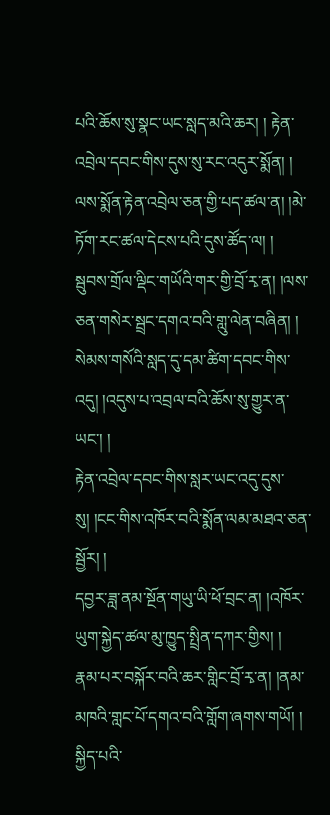པའི་ཆོས་སུ་སྣང་ཡང་སླད་མའི་ཆར། ། རྟེན་འབྲེལ་དབང་གིས་དུས་སུ་རང་འདུར་སྨོན། །
ལས་སྨོན་རྟེན་འབྲེལ་ཅན་གྱི་པད་ཚལ་ན། །མེ་ཏོག་རང་ཚལ་དེངས་པའི་དུས་ཚོད་ལ། །
སྦུབས་གྲོལ་ལྡིང་གཡོའི་གར་གྱི་བྲོ་རྭ་ན། །ལས་ཅན་གསེར་སྦྲང་དགའ་བའི་གླུ་ལེན་བཞིན། །
སེམས་གསོའི་སླད་དུ་དམ་ཚིག་དབང་གིས་འདུ། །འདུས་པ་འབྲལ་བའི་ཆོས་སུ་གྱུར་ན་ཡང་། །
རྟེན་འབྲེལ་དབང་གིས་སླར་ཡང་འདུ་དུས་སུ། །ངང་གིས་འཁོར་བའི་སྨོན་ལམ་མཐའ་ཅན་སྦྱོར། །
དབྱར་ཟླ་ནམ་སྔོན་གཡུ་ཡི་ཕོ་བྲང་ན། །འཁོར་ཡུག་སྐྱེད་ཚལ་མུ་ཁྱུད་སྤྲིན་དཀར་གྱིས། །
རྣམ་པར་བསྐོར་བའི་ཆར་གླིང་བྲོ་རྭ་ན། །ནམ་མཁའི་གླང་པོ་དགའ་བའི་གློག་ཞགས་གཡོ། །
སྐྱིད་པའི་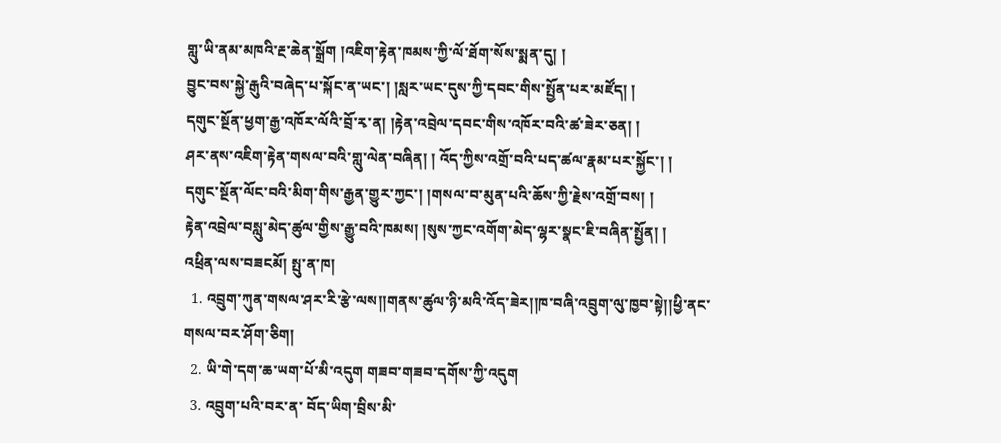གླུ་ཡི་ནམ་མཁའི་རྔ་ཆེན་སྒྲོག །འཇིག་རྟེན་ཁམས་ཀྱི་ལོ་ཐོག་སོས་སྨན་དུ། །
བྱུང་བས་སྐྱེ་རྒུའི་བཞེད་པ་སྐོང་ན་ཡང་། །སླར་ཡང་དུས་ཀྱི་དབང་གིས་སྤྱོན་པར་མཛོད། །
དགུང་སྔོན་ཕྱག་རྒྱ་འཁོར་ལོའི་བྲོ་རྭ་ན། །རྟེན་འབྲེལ་དབང་གིས་འཁོར་བའི་ཚ་ཟེར་ཅན། །
ཤར་ནས་འཇིག་རྟེན་གསལ་བའི་གླུ་ལེན་བཞིན། ། འོད་ཀྱིས་འགྲོ་བའི་པད་ཚལ་རྣམ་པར་སྐྱོང་། །
དགུང་སྔོན་ལོང་བའི་མིག་གིས་རྒྱན་གྱུར་ཀྱང་། །གསལ་བ་མུན་པའི་ཆོས་ཀྱི་རྗེས་འགྲོ་བས། །
རྟེན་འབྲེལ་བསླུ་མེད་ཚུལ་གྱིས་རྒྱུ་བའི་ཁམས། །སུས་ཀྱང་འགོག་མེད་ལྷར་སྣང་ཇི་བཞིན་སྤྱོན། །
འཕྲིན་ལས་བཟངམོ། སྤུ་ན་ཁ།
  1. འབྲུག་ཀུན་གསལ་ཤར་རི་རྩེ་ལས།།གནས་ཚུལ་ཉི་མའི་འོད་ཟེར།།ཁ་བཞི་འབྲུག་ལུ་ཁྱབ་སྟེ།།ཕྱི་ནང་གསལ་བར་ཤོག་ཅིག།
  2. ཡི་གེ་དག་ཆ་ཡག་པོ་མི་འདུག གཟབ་གཟབ་དགོས་ཀྱི་འདུག
  3. འབྲུག་པའི་བར་ན་ བོད་ཡིག་བྲིས་མི་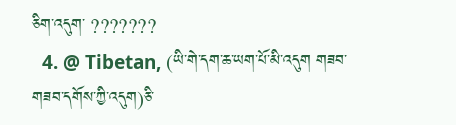ཅིག་འདུག་ ???????
  4. @ Tibetan, (ཡི་གེ་དག་ཆ་ཡག་པོ་མི་འདུག གཟབ་གཟབ་དགོས་ཀྱི་འདུག)ཅི་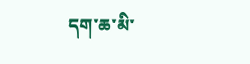དག་ཆ་མི་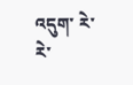འདུག་ རེ་རེ་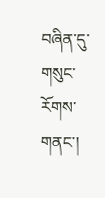བཞིན་དུ་གསུང་རོགས་གནང་།